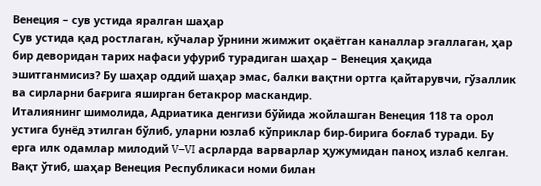Венеция – сув устида яралган шаҳар
Сув устида қад ростлаган, кўчалар ўрнини жимжит оқаётган каналлар эгаллаган, ҳар бир деворидан тарих нафаси уфуриб турадиган шаҳар – Венеция ҳақида эшитганмисиз? Бу шаҳар оддий шаҳар эмас, балки вақтни ортга қайтарувчи, гўзаллик ва сирларни бағрига яширган бетакрор маскандир.
Италиянинг шимолида, Адриатика денгизи бўйида жойлашган Венеция 118 та орол устига бунёд этилган бўлиб, уларни юзлаб кўприклар бир-бирига боғлаб туради. Бу ерга илк одамлар милодий V–VI асрларда варварлар ҳужумидан паноҳ излаб келган. Вақт ўтиб, шаҳар Венеция Республикаси номи билан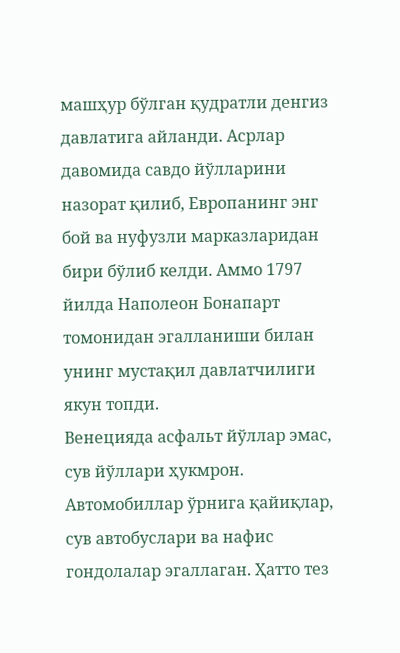машҳур бўлган қудратли денгиз давлатига айланди. Асрлар давомида савдо йўлларини назорат қилиб, Европанинг энг бой ва нуфузли марказларидан бири бўлиб келди. Аммо 1797 йилда Наполеон Бонапарт томонидан эгалланиши билан унинг мустақил давлатчилиги якун топди.
Венецияда асфальт йўллар эмас, сув йўллари ҳукмрон. Автомобиллар ўрнига қайиқлар, сув автобуслари ва нафис гондолалар эгаллаган. Ҳатто тез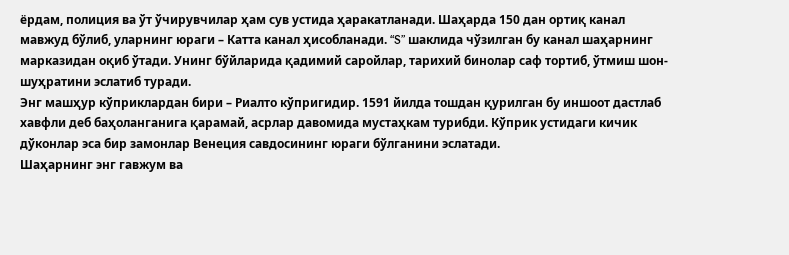ёрдам, полиция ва ўт ўчирувчилар ҳам сув устида ҳаракатланади. Шаҳарда 150 дан ортиқ канал мавжуд бўлиб, уларнинг юраги – Катта канал ҳисобланади. “S” шаклида чўзилган бу канал шаҳарнинг марказидан оқиб ўтади. Унинг бўйларида қадимий саройлар, тарихий бинолар саф тортиб, ўтмиш шон-шуҳратини эслатиб туради.
Энг машҳур кўприклардан бири – Риалто кўпригидир. 1591 йилда тошдан қурилган бу иншоот дастлаб хавфли деб баҳоланганига қарамай, асрлар давомида мустаҳкам турибди. Кўприк устидаги кичик дўконлар эса бир замонлар Венеция савдосининг юраги бўлганини эслатади.
Шаҳарнинг энг гавжум ва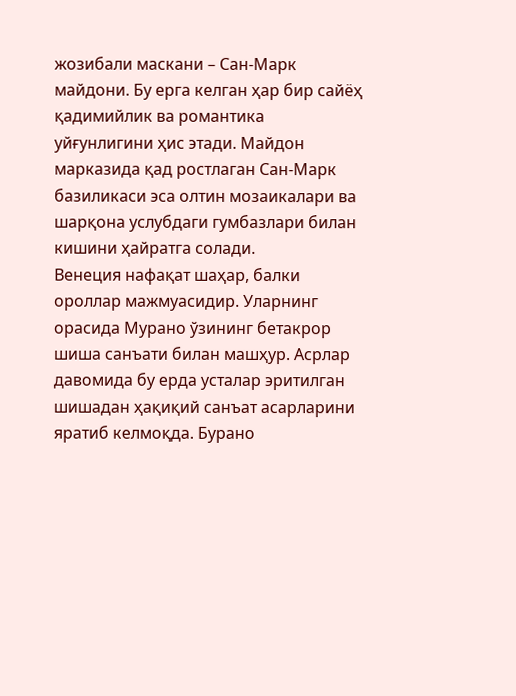жозибали маскани – Сан-Марк майдони. Бу ерга келган ҳар бир сайёҳ қадимийлик ва романтика уйғунлигини ҳис этади. Майдон марказида қад ростлаган Сан-Марк базиликаси эса олтин мозаикалари ва шарқона услубдаги гумбазлари билан кишини ҳайратга солади.
Венеция нафақат шаҳар, балки ороллар мажмуасидир. Уларнинг орасида Мурано ўзининг бетакрор шиша санъати билан машҳур. Асрлар давомида бу ерда усталар эритилган шишадан ҳақиқий санъат асарларини яратиб келмоқда. Бурано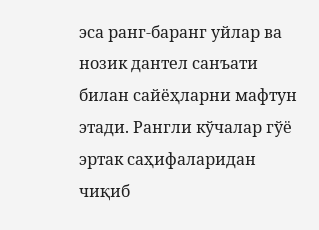эса ранг-баранг уйлар ва нозик дантел санъати билан сайёҳларни мафтун этади. Рангли кўчалар гўё эртак саҳифаларидан чиқиб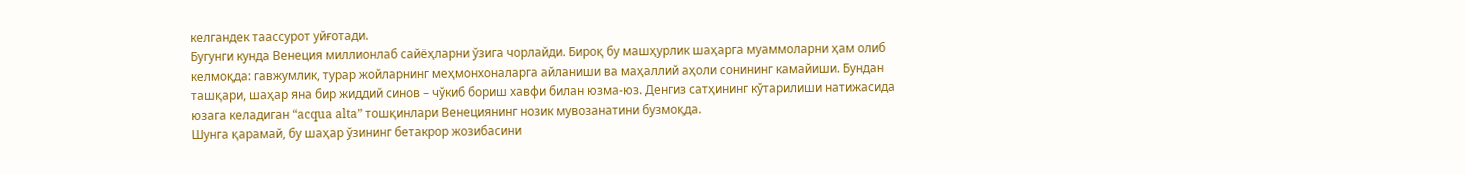келгандек таассурот уйғотади.
Бугунги кунда Венеция миллионлаб сайёҳларни ўзига чорлайди. Бироқ бу машҳурлик шаҳарга муаммоларни ҳам олиб келмоқда: гавжумлик, турар жойларнинг меҳмонхоналарга айланиши ва маҳаллий аҳоли сонининг камайиши. Бундан ташқари, шаҳар яна бир жиддий синов – чўкиб бориш хавфи билан юзма-юз. Денгиз сатҳининг кўтарилиши натижасида юзага келадиган “acqua alta” тошқинлари Венециянинг нозик мувозанатини бузмоқда.
Шунга қарамай, бу шаҳар ўзининг бетакрор жозибасини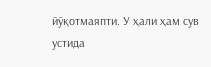йўқотмаяпти. У ҳали ҳам сув устида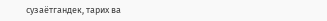сузаётгандек, тарих ва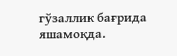гўзаллик бағрида яшамоқда.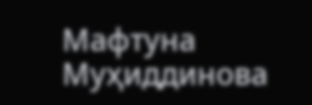Мафтуна Муҳиддинова